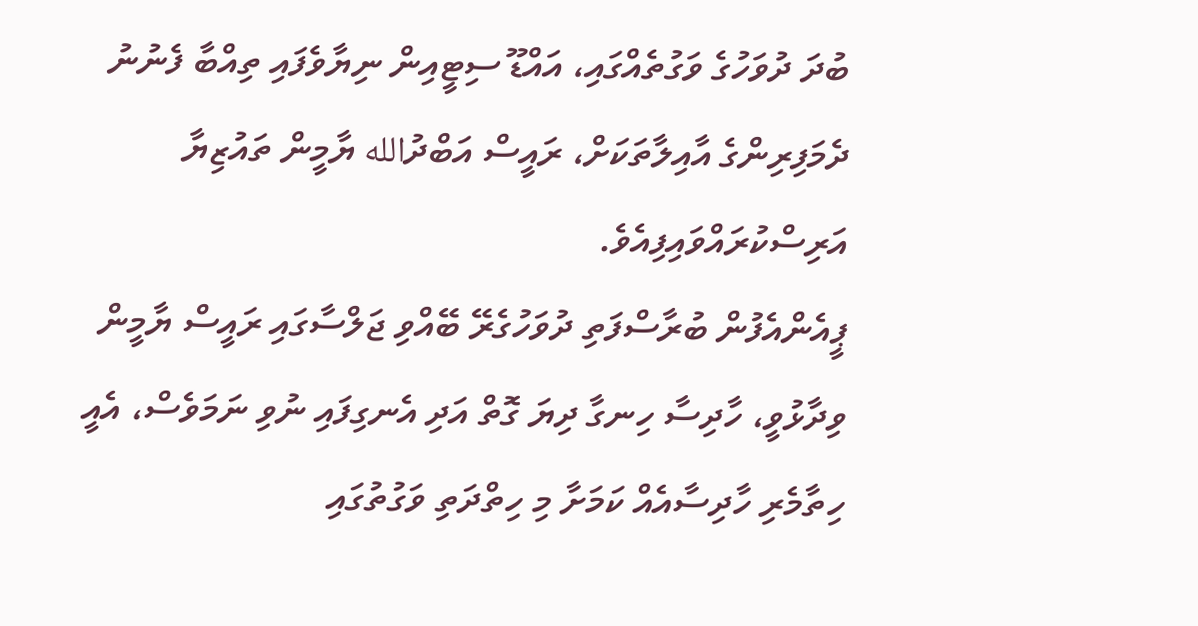ބުދަ ދުވަހުގެ ވަގުތެއްގައި، އައްޑޫ ސިޓީއިން ނިޔާވެފައި ތިއްބާ ފެނުނު ދެމަފިރިންގެ އާއިލާތަކަށް، ރައީސް އަބްދުالله ޔާމީން ތައުޒިޔާ އަރިސްކުރައްވައިފިއެވެ.
ޕީއެންއެފުން ބުރާސްފަތި ދުވަހުގެރޭ ބޭއްވި ޖަލްސާގައި ރައީސް ޔާމީން ވިދާޅުވީ، ހާދިސާ ހިނގާ ދިޔަ ގޮތް އަދި އެނގިފައި ނުވި ނަމަވެސް، އެއީ ހިތާމެރި ހާދިސާއެއް ކަމަށާ މި ހިތްދަތި ވަގުތުގައި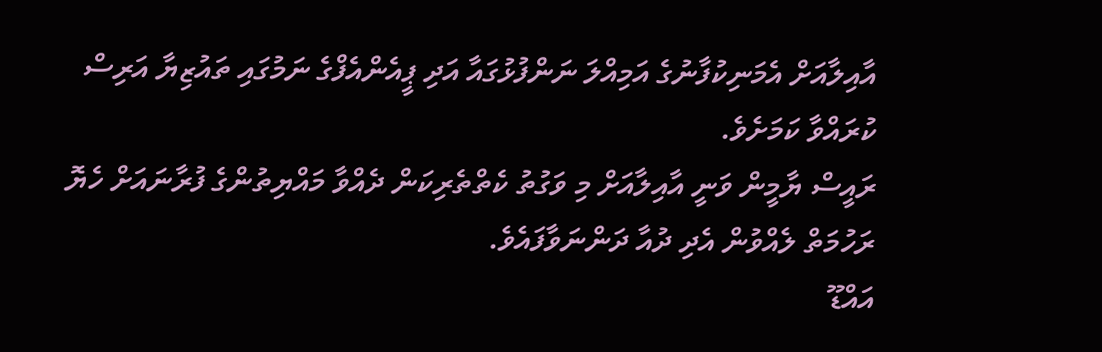އާއިލާއަށް އެމަނިކުފާނުގެ އަމިއްލަ ނަންފުޅުގައާ އަދި ޕީއެންއެފްގެ ނަމުގައި ތައުޒިޔާ އަރިސް ކުރައްވާ ކަމަށެވެ.
ރައީސް ޔާމީން ވަނީ އާއިލާއަށް މި ވަގުތު ކެތްތެރިކަން ދެއްވާ މައްޔިތުންގެ ފުރާނައަށް ހެޔޮ ރަހުމަތް ލެއްވުން އެދި ދުއާ ދަންނަވާފައެވެ.
އައްޑޫ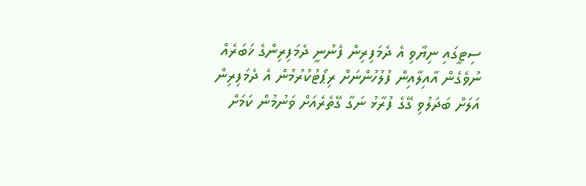ސިޓީގައި ނިޔާވި އެ ދެމަފިރިން ފެނުނީ ދެމަފިރިންގެ ޚަބަރެއް ނުވެގެން އާއިލާއިން ފުލުހުންނަށް ރިޕޯޓުކުރުމުން އެ ދެމަފިރިން އަލަށް ބަދަލުވި ގޭގެ ފުރާޅު ނަގާ ގޭތެރެއަށް ވަނުމުން ކަމަށް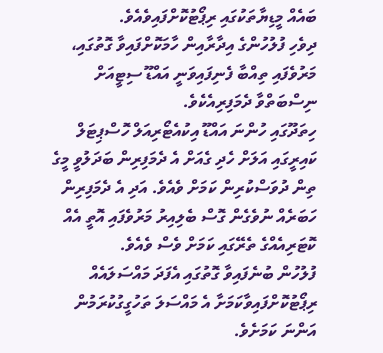ބައެއް މީޑިޔާތަކުގައި ރިޕޯޓުކޮށްފައިވެއެވެ.
ދިވެހި ފުލުހުންގެ އިދާރާއިން ހާމަކޮށްފައިވާ ގޮތުގައި، މަރުވެފައި ތިއްބާ ފެނިފައިވަނީ އައްޑޫ ސިޓީއަށް ނިސްބަތްވާ ދެމަފިރިއެކެވެ.
ހިތަދޫގައި ހުންނަ އައްޑޫ އިކުއެޓޯރިއަލް ހޮސްޕިޓަލް ކައިރީގައި އަލަށް ހެދި ގެއަށް އެ ދެމަފިރިން ބަދަލުވީ މީގެ ތިން ދުވަސްކުރިން ކަމަށް ވެއެވެ. އަދި އެ ދެމަފިރިން ހަބަރެއް ނުވެގެން ގޮސް ބެލިއިރު މަރުވެފައި އޮތީ އެއް ކޮޓަރިއެއްގެ ތެރޭގައި ކަމަށް ވެސް ވެއެވެ.
ފުލުހުން ބުނެފައިވާ ގޮތުގައި އެފަދަ މައްސަލައެއް ރިޕޯޓުކޮށްފައިވާކަމަށާ އެ މައްސަލަ ތަހުގީގުކުރަމުން އަންނަ ކަމަށެވެ.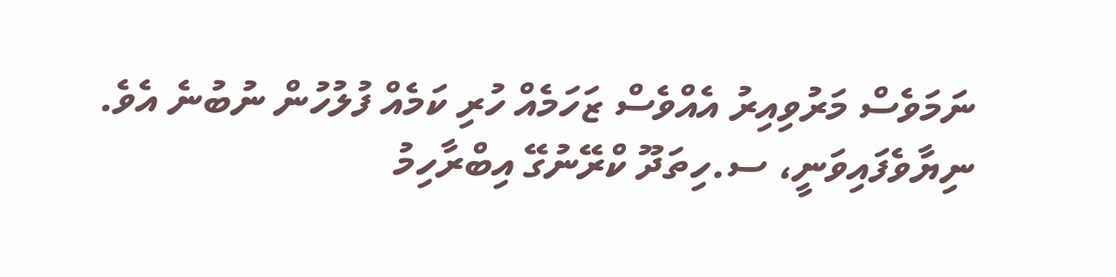ނަމަވެސް މަރުވިއިރު އެއްވެސް ޒަހަމެއް ހުރި ކަމެއް ފުލުހުން ނުބުނެ އެވެ.
ނިޔާވެފައިވަނީ، ސ.ހިތަދޫ ކްރޭނުގޭ އިބްރާހިމު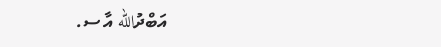އަބްދުالله އާ ސ.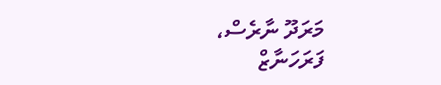މަރަދޫ ނާރެސް، ފަރަހަނާޒް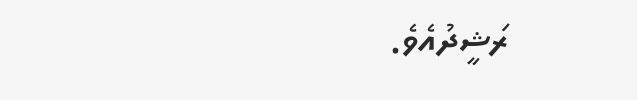ރަޝީދުއެވެ.